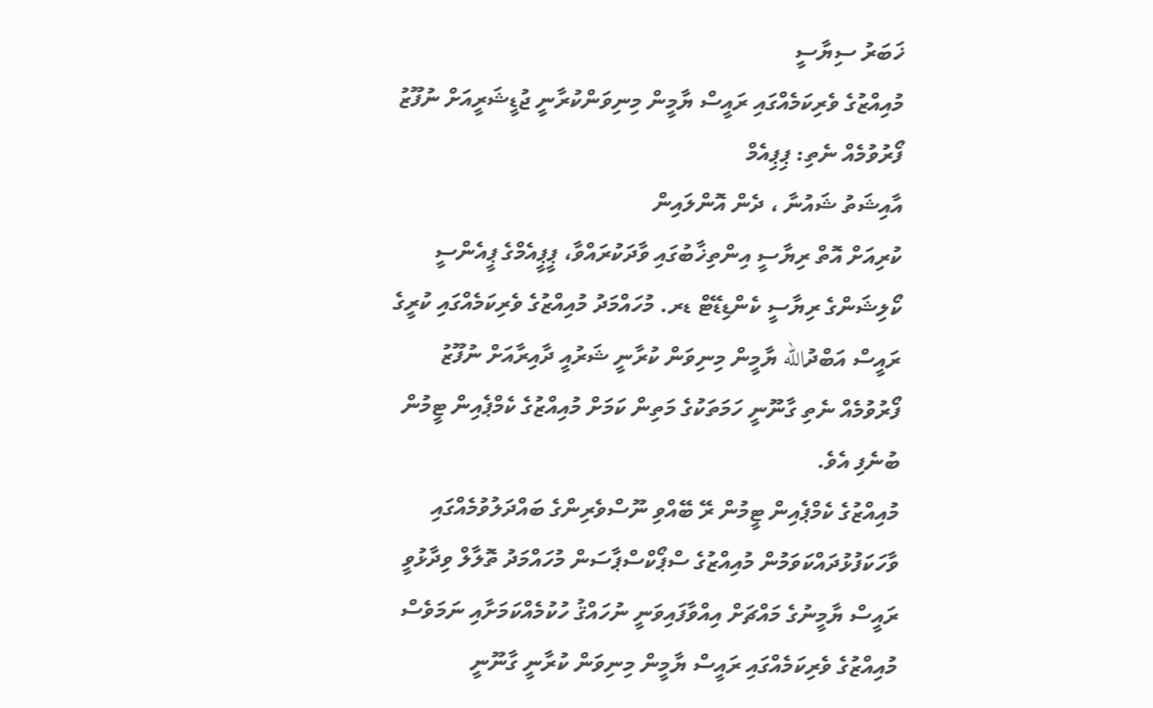ޚަބަރު ސިޔާސީ
މުއިއްޒުގެ ވެރިކަމެއްގައި ރައީސް ޔާމީން މިނިވަންކުރާނީ ޖުޑީޝަރީއަށް ނުފޫޒު ފޯރުވުމެއް ނެތި: ޕިޕިއެމް
އާއިޝަތު ޝައުނާ ، ދެން އޮންލައިން
ކުރިއަށް އޮތް ރިޔާސީ އިންތިޚާބުގައި ވާދަކުރައްވާ، ޕީޕީއެމްގެ ޕީއެންސީ ކޯލިޝަންގެ ރިޔާސީ ކެންޑިޑޭޓް ޑރ. މުހައްމަދު މުއިއްޒުގެ ވެރިކަމެއްގައި ކުރީގެ ރައީސް އަބްދުالله ޔާމީން މިނިވަން ކުރާނީ ޝަރުއީ ދާއިރާއަށް ނުފޫޒު ފޯރުވުމެއް ނެތި ގާނޫނީ ހަމަތަކުގެ މަތިން ކަމަށް މުއިއްޒުގެ ކެމްޕެއިން ޓީމުން ބުނެފި އެވެ.
މުއިއްޒުގެ ކެމްޕެއިން ޓީމުން ރޭ ބޭއްވި ނޫސްވެރިންގެ ބައްދަލުވުމެއްގައި ވާހަކަފުޅުދައްކަވަމުން މުއިއްޒުގެ ސްޕޯކްސްޕާސަން މުހައްމަދު ތޮލާލް ވިދާޅުވީ ރައީސް ޔާމީނުގެ މައްޗަށް އިއްވާފައިވަނީ ނުހައްޤު ހުކުމެއްކަމަށާއި ނަމަވެސް މުއިއްޒުގެ ވެރިކަމެއްގައި ރައީސް ޔާމީން މިނިވަން ކުރާނީ ގާނޫނީ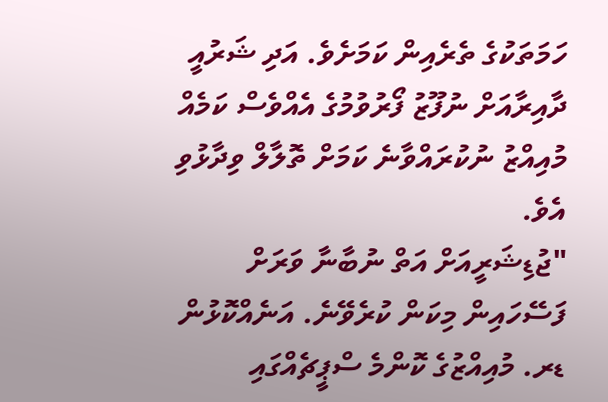ހަމަތަކުގެ ތެރެއިން ކަމަށެވެ. އަދި ޝަރުއީ ދާއިރާއަށް ނުފޫޒު ފޯރުވުމުގެ އެއްވެސް ކަމެއް މުއިއްޒު ނުކުރައްވާނެ ކަމަށް ތޮލާލް ވިދާޅުވި އެވެ.
"ޖުޑިޝަރީއަށް އަތް ނުބާނާ ވަރަށް ފަސޭހައިން މިކަން ކުރެވޭނެ. އަނެއްކޮޅުން ޑރ. މުއިއްޒުގެ ކޮންމެ ސްޕީޗެއްގައި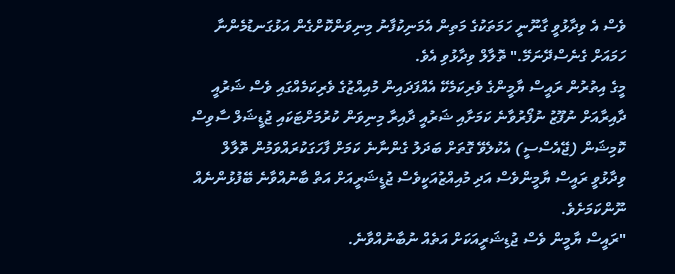ވެސް އެ ވިދާޅުވީ ގާނޫނީ ހަމަތަކުގެ މަތިން އެމަނިކުފާނު މިނިވަންކޮށްގެން އަޅުގަނޑުމެންނާ ހަމައަށް ގެނެސްދޭނަމޭ." ތޮލާލް ވިދާޅުވި އެވެ.
މީގެ އިތުރުން ރައީސް ޔާމީންގެ ވެރިކަމެކޭ އެއްފަދައިން މުއިއްޒުގެ ވެރިކަމެއްގައި ވެސް ޝަރުއީ ދާއިރާއަށް ނުފޫޒު ނުފޯރުވާނެ ކަމަށާއި ޝަރުއީ ދާއިރާ މިނިވަން ކުރުމަށްޓަކައި ޖުޑީޝަލް ސާވިސް ކޮމިޝަން (ޖޭއެސްސީ) އެކުލެވޭ ގޮތަށް ބަދަލު ގެންނާނެ ކަމަށް ފާހަގަކުރައްވަމުން ތޮލާލް ވިދާޅުވީ ރައީސް ޔާމީންވެސް އަދި މުއިއްޒުއަކީވެސް ޖުޑީޝަރީއަށް އަތް ބާނުއްވާނެ ބޭފުޅުންނެއް ނޫންކަމަށެވެ.
"ރައީސް ޔާމީން ވެސް ޖުޑިޝަރީއަކަށް އަތެއް ނުބާނުއްވާނެ.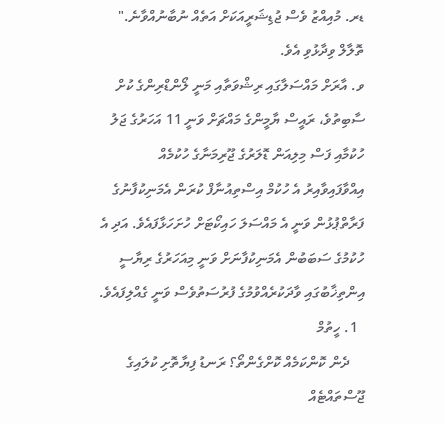ޑރ. މުއިއްޒު ވެސް ޖުޑިޝަރީއަކަށް އަތެއް ނުބާނުއްވާނެ." ތޮލާލް ވިދާޅުވި އެވެ.
ވ. އާރަށް މައްސަލާގައި ރިޝްވަތާއި މަނީ ލޯންޑްރިންގެ ކުށް ސާބިތުވެ، ރައީސް ޔާމީންގެ މައްޗަށް ވަނީ 11 އަހަރުގެ ޖަލު ހުކުމާއި ފަސް މިލިއަން ޑޮލަރުގެ ޖޫރިމަނާގެ ހުކުމެއް އިއްވާފައިވާއިރު އެ ހުކުމް އިސްތިއުނާފް ކުރަން އެމަނިކުފާނުގެ ފަރާތްޕުޅުން ވަނީ އެ މައްސަލަ ހައިކޯޓަށް ހުށަހަޅާފައެވެ. އަދި އެ ހުކުމުގެ ސަބަބުން އެމަނިކުފާނަށް ވަނީ މިއަހަރުގެ ރިޔާސީ އިންތިޚާބުގައި ވާދަކުރެއްވުމުގެ ފުރުސަތުވެސް ވަނީ ގެއްލިފައެވެ.
  1. ހީތުމް
    ދެން ކޮންކަމެއް ކޮށްގެންތޯ؟ ރަނޑު ފިޔާތޮށި ކުލައިގެ ޖޫސްތައްޓެއް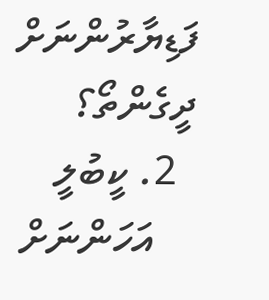ފަޑިޔާރުންނަށް ދީގެންތޯ؟
  2. ކީބުލީ
    އަހަންނަށް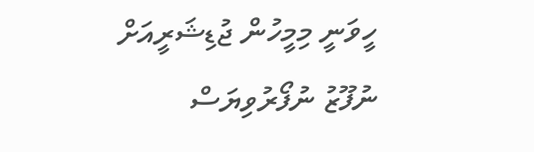ހީވަނީ މިމީހުން ޖުޑިޝަރީއަށް ނުފޫޒު ނުފޯރުވިޔަސް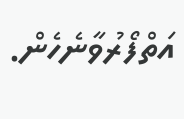އަތްފޯރުވާނެހެން.